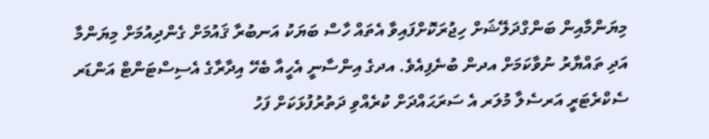މިޔަންމާއިން ބަންގްދަލޭޝަށް ހިޖުރަކޮށްފައިވާ އެތައް ހާސް ބަޔަކު އަނބުރާ ޤައުމަށް ގެންދިއުމަށް މިޔަންމާ އަދި ތައްޔާރު ނުވާކަމަށް އދން ބުނެފިއެވެ. އދގެ އިންސާނީ އެހީއާ ބެހޭ އިދާރާގެ އެސިސްޓަންޓް އަންޑަރ ސެކްރެޓަރީ އަރސެލާ މުލަރ އެ ސަރަޙައްދަށް ކުރެއްވި ދަތުރުފުޅަކަށް ފަހު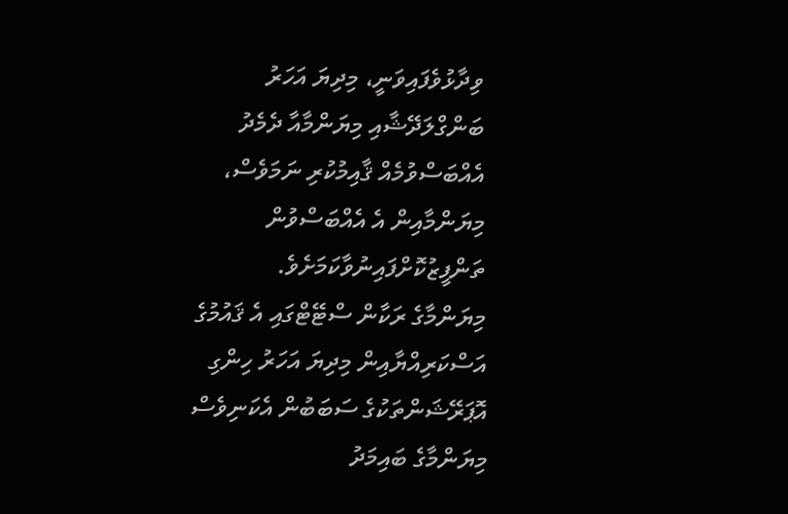ވިދާޅުވެފައިވަނީ، މިދިޔަ އަހަރު ބަންގްލަދޭޝާއި މިޔަންމާއާ ދެމެދު އެއްބަސްވުމެއް ޤާއިމުކުރި ނަމަވެސް، މިޔަންމާއިން އެ އެއްބަސްވުން ތަންފީޒުކޮށްފައިނުވާކަމަށެވެ.
މިޔަންމާގެ ރަކާން ސްޓޭޓްގައި އެ ޤައުމުގެ އަސްކަރިއްޔާއިން މިދިޔަ އަހަރު ހިންގި އޮޕަރޭޝަންތަކުގެ ސަބަބުން އެކަނިވެސް މިޔަންމާގެ ބައިމަދު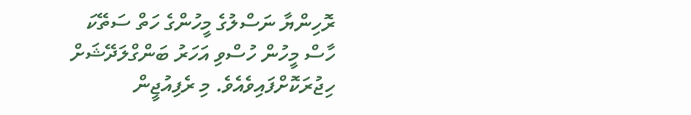ރޮހިންޔާ ނަސްލުގެ މީހުންގެ ހަތް ސަތޭކަ ހާސް މީހުން ހުސްވި އަހަރު ބަންގްލަދޭޝަށް ހިޖުރަކޮށްފައިވެއެވެ. މި ރެފިއުޖީން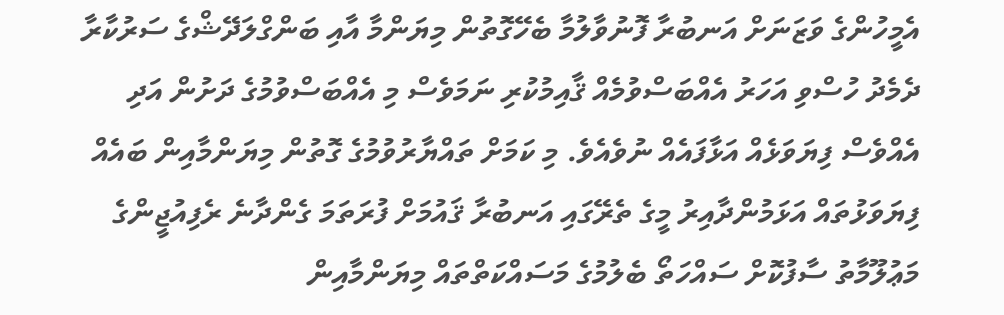އެމީހުންގެ ވަޒަނަށް އަނބުރާ ފޮނުވާލުމާ ބެހޭގޮތުން މިޔަންމާ އާއި ބަންގްލަދޭޝްގެ ސަރުކާރާ ދެމެދު ހުސްވި އަހަރު އެއްބަސްވުމެއް ޤާއިމުކުރި ނަމަވެސް މި އެއްބަސްވުމުގެ ދަށުން އަދި އެއްވެސް ފިޔަވަޅެއް އަޅާފައެއް ނުވެއެވެ. މި ކަމަށް ތައްޔާރުވުމުގެ ގޮތުން މިޔަންމާއިން ބައެއް ފިޔަވަޅުތައް އަޅަމުންދާއިރު މީގެ ތެރޭގައި އަނބުރާ ޤައުމަށް ފުރަތަމަ ގެންދާނެ ރެފިއުޖީންގެ މަޢުލޫމާތު ސާފުކޮށް ސައްހަތޯ ބެލުމުގެ މަސައްކަތްތައް މިޔަންމާއިން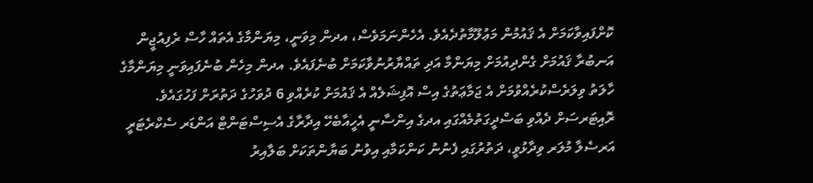ކޮށްފައިވާކަމަށް އެ ޤައުމުން މަޢުލޫމާތުދެއެވެ. އެހެންނަމަވެސް، އދން މިވަނީ، މިޔަންމާގެ އެތައް ހާސް ރެފިއުޖީން އަނބުރާ ޤައުމަށް ގެންދިއުމަށް މިޔަންމާ އަދި ތައްޔާރުނުވާކަމަށް ބުނެފައެވެ. އދން މިހެން ބުނެފައިވަނީ މިޔަންމާގެ ހާލަތު ވިލަރެސްކުރެއްވުމަށް އެ ޖަމާޢަތުގެ އިސް އޮފިޝަލެއް އެ ޤައުމަށް ކުރެއްވި 6 ދުވަހުގެ ދަތުރަށް ފަހުގައެވެ.
ރޮއިޓަރސަށް ދެއްވި ބަސްދީގަތުމެއްގައި އދގެ އިންސާނީ އެހީއާބެހޭ އިދާރާގެ އެސިސްޓަންޓް އަންޑަރ ސެކްރެޓަރީ އަރސެލާ މުލަރ ވިދާޅުވީ، ދަތުރުގައި ފެނުނު ކަންކަމާއި އިވުނު ބަޔާންތަކަށް ބަލާއިރު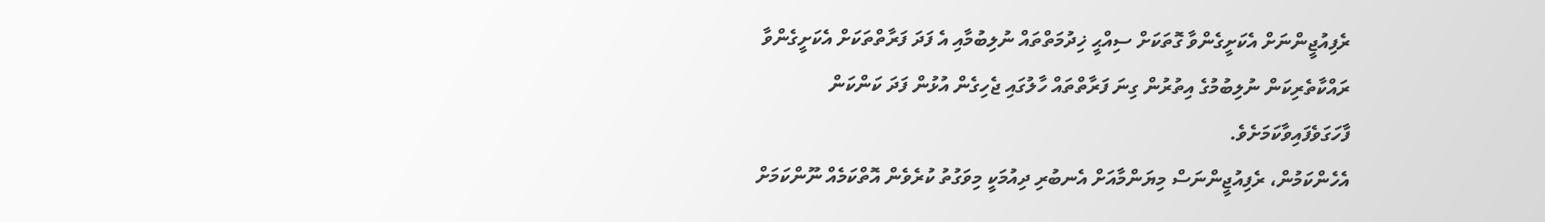ރެފިއުޖީންނަށް އެކަށީގެންވާ ގޮތަކަށް ސިއްޙީ ޚިދުމަތްތައް ނުލިބުމާއި އެ ފަދަ ފަރާތްތަކަށް އެކަށީގެންވާ ރައްކާތެރިކަން ނުލިބުމުގެ އިތުރުން ގިނަ ފަރާތްތައް ހާލުގައި ޖެހިގެން އުޅުން ފަދަ ކަންކަން ފާހަގަވެފައިވާކަމަށެވެ.
އެހެންކަމުން، ރެފިއުޖީންނަސް މިޔަންމާއަށް އެނބުރި ދިއުމަކީ މިވަގުތު ކުރެވެން އޮތްކަމެއް ނޫންކަމަށް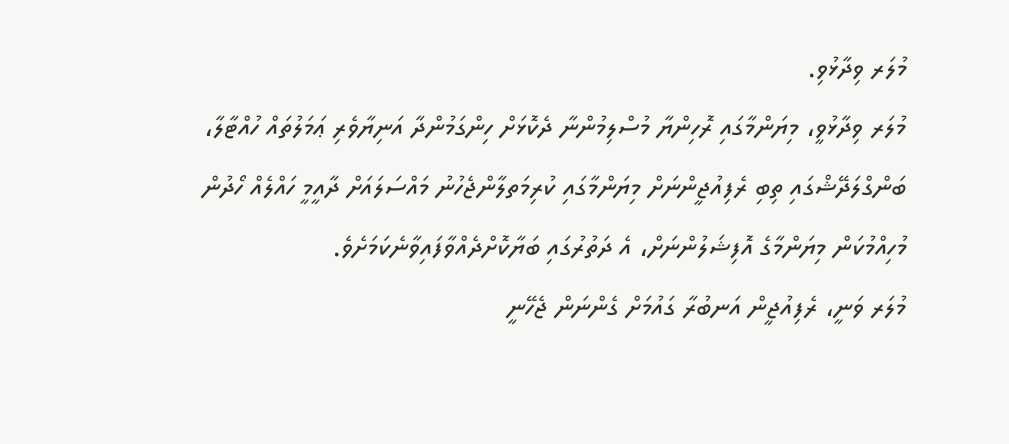މުލަރ ވިދާޅުވި.
މުލަރ ވިދާޅުވީ، މިޔަންމާގައި ރޮހިންޔާ މުސްލިމުންނާ ދެކޮޅަށް ހިންގަމުންދާ އަނިޔާވެރި ޢަމަލުތައް ހުއްޓާލާ، ބަންގްލަދޭޝްގައި ތިބި ރެފިއުޖީންނަށް މިޔަންމާގައި ކުރިމަތލާންޖެހުނު މައްސަލައަށް ދާއީމީ ހައްލެއް ހޯދުން މުހިއްމުކަން މިޔަންމާގެ އޮފިޝަލުންނަށް، އެ ދަތުރުގައި ބަޔާކޮށްދެއްވާފައިވާނެކަމަށެވެ.
މުލަރ ވަނީ، ރެފިއުޖީން އަނބުރާ ގައުމަށް ގެންނަން ޖެހޭނީ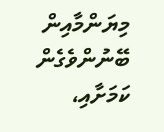މިޔަންމާއިން ބޭނުންވެގެން ކަމަށާއި،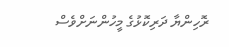ރޮހިންޔާ ދަރިކޮޅުގެ މީހުންނަށްވެސް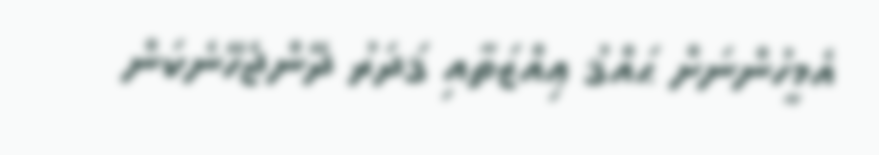އެމީހުންނަށް ޙައްޤު ޢިއްޒަތާއި ޤަދަރު ދޭންޖެހޭނެކަން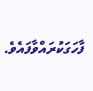ފާހަގަކުރައްވާފައެވެ.